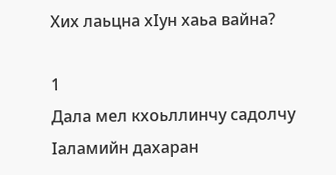Хих лаьцна хIун хаьа вайна?

1
Дала мел кхоьллинчу садолчу Iаламийн дахаран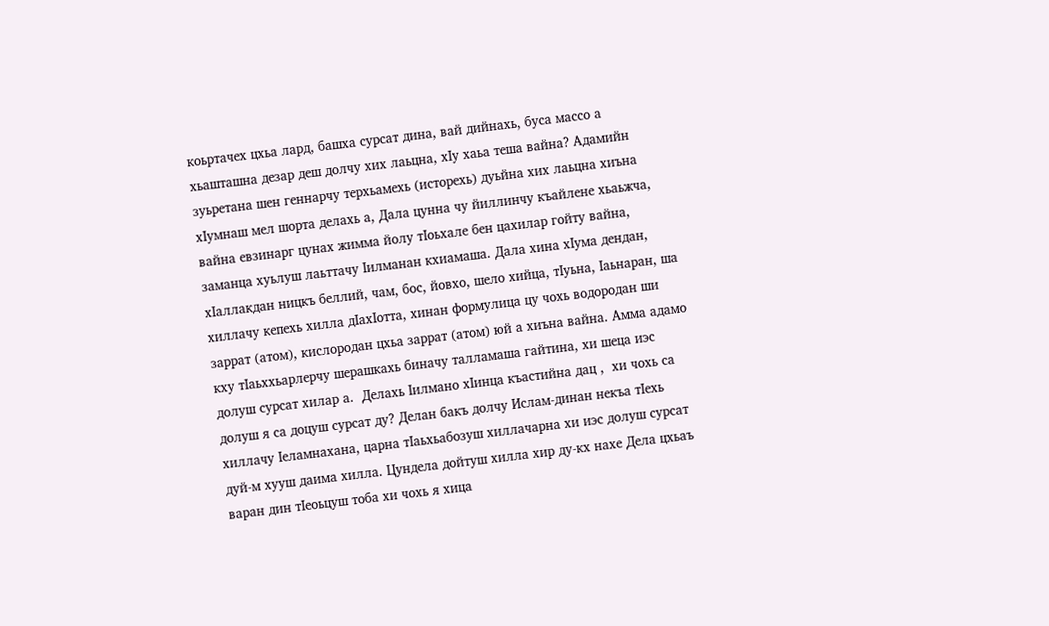коьртачех цхьа лард, башха сурсат дина, вай дийнахь, буса массо а хьашташна дезар деш долчу хих лаьцна, хIу хаьа теша вайна? Адамийн зуьретана шен геннарчу терхьамехь (исторехь) дуьйна хих лаьцна хиъна хIумнаш мел шорта делахь а, Дала цунна чу йиллинчу къайлене хьаьжча, вайна евзинарг цунах жимма йолу тIоьхале бен цахилар гойту вайна, заманца хуьлуш лаьттачу Iилманан кхиамаша. Дала хина хIума дендан, хIаллакдан ницкъ беллий, чам, бос, йовхо, шело хийца, тIуьна, Iаьнаран, ша хиллачу кепехь хилла дIахIотта, хинан формулица цу чохь водородан ши заррат (атом), кислородан цхьа заррат (атом) юй а хиъна вайна. Амма адамо кху тIаьххьарлерчу шерашкахь биначу талламаша гайтина, хи шеца иэс долуш сурсат хилар а.  Делахь Iилмано хIинца къастийна дац ,  хи чохь са долуш я са доцуш сурсат ду? Делан бакъ долчу Ислам-динан некъа тIехь хиллачу Iеламнахана, царна тIаьхьабозуш хиллачарна хи иэс долуш сурсат дуй-м хууш даима хилла. Цундела дойтуш хилла хир ду-кх нахе Дела цхьаъ варан дин тIеоьцуш тоба хи чохь я хица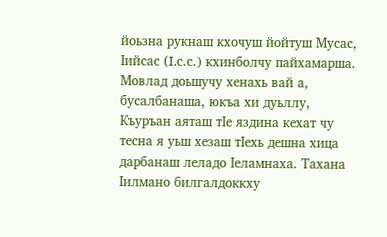йоьзна рукнаш кхочуш йойтуш Мусас, Iийсас (I.с.с.) кхинболчу пайхамарша. Мовлад доьшучу хенахь вай а, бусалбанаша, юкъа хи дуьллу, Къуръан аяташ тIе яздина кехат чу тесна я уьш хезаш тIехь дешна хица дарбанаш леладо Iеламнаха. Тахана Iилмано билгалдоккху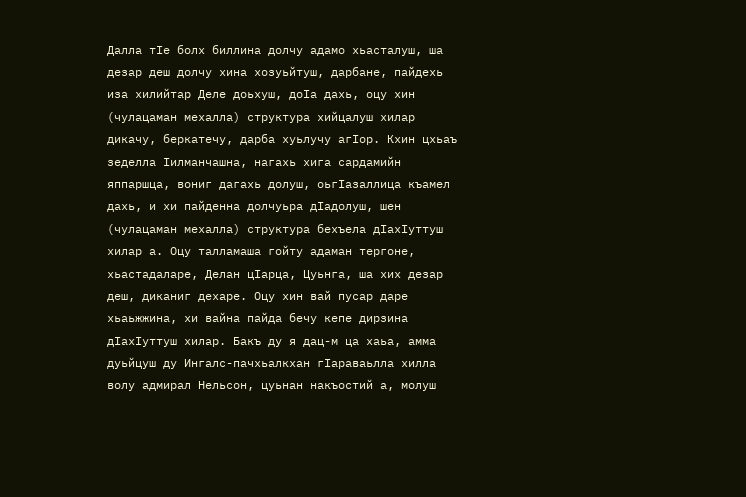Далла тIе болх биллина долчу адамо хьасталуш, ша дезар деш долчу хина хозуьйтуш, дарбане, пайдехь иза хилийтар Деле доьхуш, доIа дахь, оцу хин (чулацаман мехалла) структура хийцалуш хилар дикачу, беркатечу, дарба хуьлучу агIор. Кхин цхьаъ зеделла Iилманчашна, нагахь хига сардамийн яппаршца, вониг дагахь долуш, оьгIазаллица къамел дахь, и хи пайденна долчуьра дIадолуш, шен (чулацаман мехалла) структура бехъела дIахIуттуш хилар а. Оцу талламаша гойту адаман тергоне, хьастадаларе, Делан цIарца, Цуьнга, ша хих дезар деш, диканиг дехаре. Оцу хин вай пусар даре хьаьжжина, хи вайна пайда бечу кепе дирзина дIахIуттуш хилар. Бакъ ду я дац-м ца хаьа, амма дуьйцуш ду Ингалс-пачхьалкхан гIараваьлла хилла волу адмирал Нельсон, цуьнан накъостий а, молуш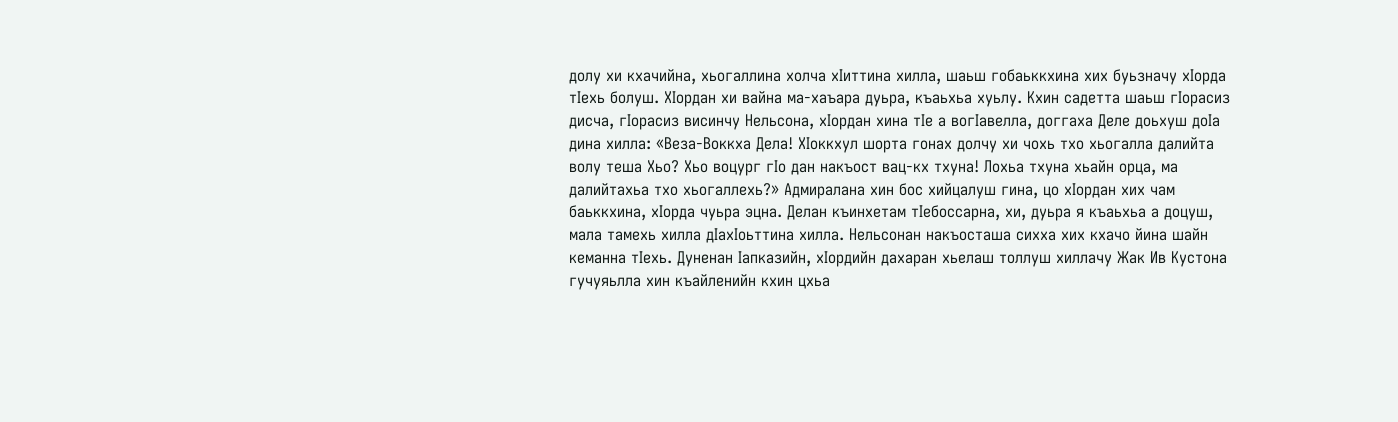долу хи кхачийна, хьогаллина холча хIиттина хилла, шаьш гобаьккхина хих буьзначу хIорда тIехь болуш. ХIордан хи вайна ма-хаъара дуьра, къаьхьа хуьлу. Кхин садетта шаьш гIорасиз дисча, гIорасиз висинчу Нельсона, хIордан хина тIе а вогIавелла, доггаха Деле доьхуш доIа дина хилла: «Веза-Воккха Дела! ХIоккхул шорта гонах долчу хи чохь тхо хьогалла далийта волу теша Хьо? Хьо воцург гIо дан накъост вац-кх тхуна! Лохьа тхуна хьайн орца, ма далийтахьа тхо хьогаллехь?» Адмиралана хин бос хийцалуш гина, цо хIордан хих чам баьккхина, хIорда чуьра эцна. Делан къинхетам тIебоссарна, хи, дуьра я къаьхьа а доцуш, мала тамехь хилла дIахIоьттина хилла. Нельсонан накъосташа сихха хих кхачо йина шайн кеманна тIехь. Дуненан Iапказийн, хIордийн дахаран хьелаш толлуш хиллачу Жак Ив Кустона гучуяьлла хин къайленийн кхин цхьа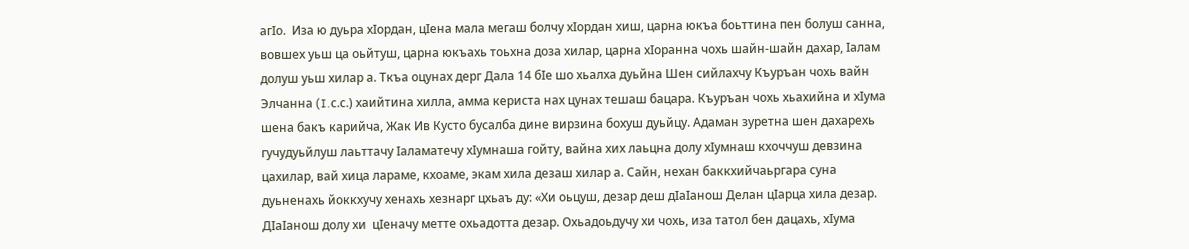агIо.  Иза ю дуьра хIордан, цIена мала мегаш болчу хIордан хиш, царна юкъа боьттина пен болуш санна, вовшех уьш ца оьйтуш, царна юкъахь тоьхна доза хилар, царна хIоранна чохь шайн-шайн дахар, Iалам долуш уьш хилар а. Ткъа оцунах дерг Дала 14 бIе шо хьалха дуьйна Шен сийлахчу Къуръан чохь вайн Элчанна (I.с.с.) хаийтина хилла, амма кериста нах цунах тешаш бацара. Къуръан чохь хьахийна и хIума шена бакъ карийча, Жак Ив Кусто бусалба дине вирзина бохуш дуьйцу. Адаман зуретна шен дахарехь гучудуьйлуш лаьттачу Iаламатечу хIумнаша гойту, вайна хих лаьцна долу хIумнаш кхоччуш девзина цахилар, вай хица лараме, кхоаме, экам хила дезаш хилар а. Сайн, нехан баккхийчаьргара суна дуьненахь йоккхучу хенахь хезнарг цхьаъ ду: «Хи оьцуш, дезар деш дIаIанош Делан цIарца хила дезар. ДIаIанош долу хи  цIеначу метте охьадотта дезар. Охьадоьдучу хи чохь, иза татол бен дацахь, хIума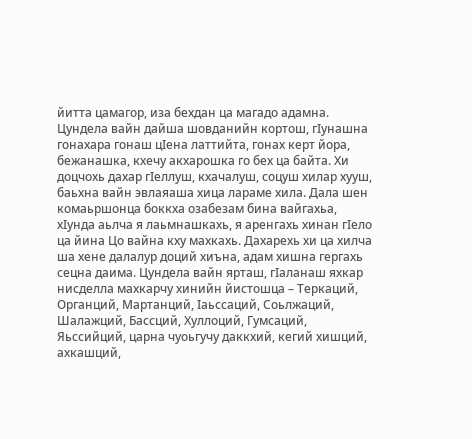йитта цамагор, иза бехдан ца магадо адамна. Цундела вайн дайша шовданийн кортош, гIунашна гонахара гонаш цIена латтийта, гонах керт йора, бежанашка, кхечу акхарошка го бех ца байта. Хи доцчохь дахар гIеллуш, кхачалуш, соцуш хилар хууш, баьхна вайн эвлаяаша хица лараме хила. Дала шен комаьршонца боккха озабезам бина вайгахьа, хIунда аьлча я лаьмнашкахь, я аренгахь хинан гIело ца йина Цо вайна кху махкахь. Дахарехь хи ца хилча ша хене далалур доций хиъна, адам хишна гергахь сецна даима. Цундела вайн ярташ, гIаланаш яхкар нисделла махкарчу хинийн йистошца – Теркаций, Органций, Мартанций, Iаьссаций, Соьлжаций, Шалажций, Бассций, Хуллоций, Гумсаций, Яьссийций, царна чуоьгучу даккхий, кегий хишций, ахкашций,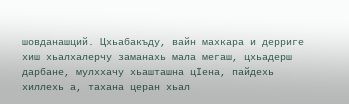шовданашций. Цхьабакъду, вайн махкара и дерриге хиш хьалхалерчу заманахь мала мегаш, цхьадерш дарбане, мулххачу хьашташна цIена, пайдехь хиллехь а, тахана церан хьал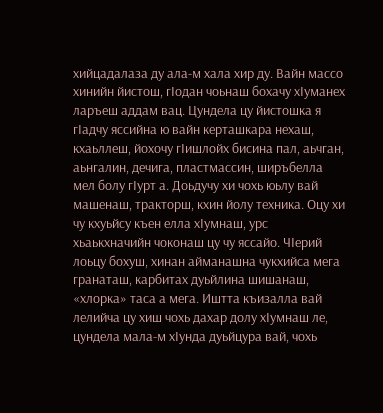хийцадалаза ду ала-м хала хир ду. Вайн массо хинийн йистош, гIодан чоьнаш бохачу хIуманех ларъеш аддам вац. Цундела цу йистошка я гIадчу яссийна ю вайн керташкара нехаш, кхаьллеш, йохочу гIишлойх бисина пал, аьчган, аьнгалин, дечига, пластмассин, ширъбелла мел болу гIурт а. Доьдучу хи чохь юьлу вай машенаш, тракторш, кхин йолу техника. Оцу хи чу кхуьйсу къен елла хIумнаш, урс хьаькхначийн чоконаш цу чу яссайо. ЧIерий лоьцу бохуш, хинан айманашна чукхийса мега гранаташ, карбитах дуьйлина шишанаш, «хлорка» таса а мега. Иштта къизалла вай лелийча цу хиш чохь дахар долу хIумнаш ле, цундела мала-м хIунда дуьйцура вай, чохь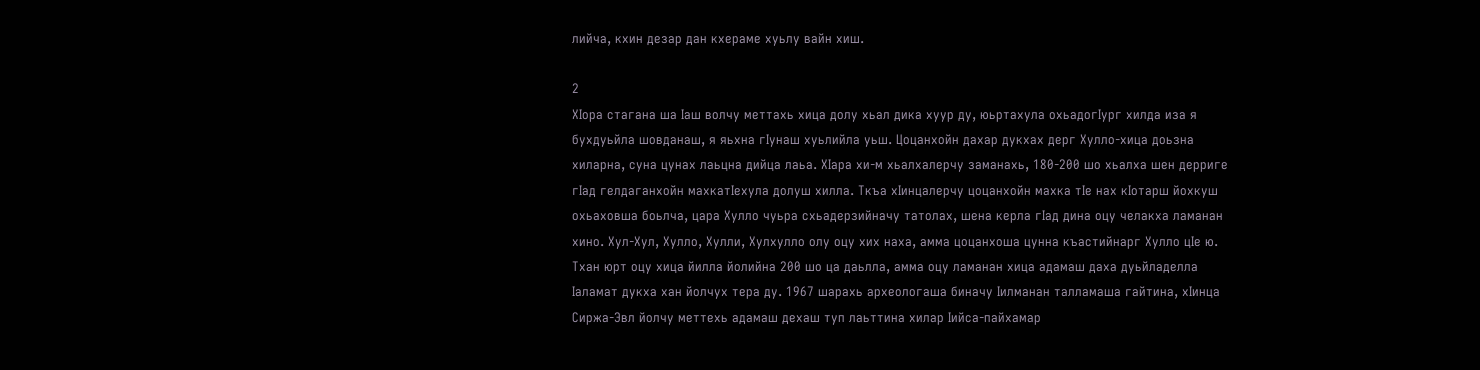лийча, кхин дезар дан кхераме хуьлу вайн хиш.

2
ХIора стагана ша Iаш волчу меттахь хица долу хьал дика хуур ду, юьртахула охьадогIург хилда иза я бухдуьйла шовданаш, я яьхна гIунаш хуьлийла уьш. Цоцанхойн дахар дукхах дерг Хулло-хица доьзна хиларна, суна цунах лаьцна дийца лаьа. ХIара хи-м хьалхалерчу заманахь, 180-200 шо хьалха шен дерриге гIад гелдаганхойн махкатIехула долуш хилла. Ткъа хIинцалерчу цоцанхойн махка тIе нах кIотарш йохкуш охьаховша боьлча, цара Хулло чуьра схьадерзийначу татолах, шена керла гIад дина оцу челакха ламанан хино. Хул-Хул, Хулло, Хулли, Хулхулло олу оцу хих наха, амма цоцанхоша цунна къастийнарг Хулло цIе ю. Тхан юрт оцу хица йилла йолийна 200 шо ца даьлла, амма оцу ламанан хица адамаш даха дуьйладелла Iаламат дукха хан йолчух тера ду. 1967 шарахь археологаша биначу Iилманан талламаша гайтина, хIинца Сиржа-Эвл йолчу меттехь адамаш дехаш туп лаьттина хилар Iийса-пайхамар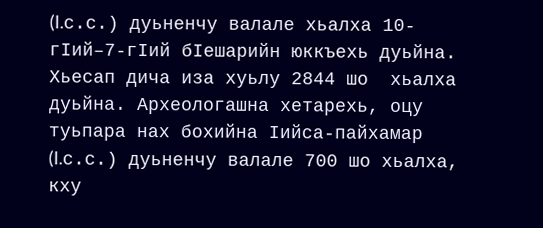(I.с.с.) дуьненчу валале хьалха 10-гIий–7-гIий бIешарийн юккъехь дуьйна. Хьесап дича иза хуьлу 2844 шо  хьалха дуьйна. Археологашна хетарехь, оцу туьпара нах бохийна Iийса-пайхамар (I.с.с.) дуьненчу валале 700 шо хьалха, кху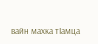вайн махка тIамца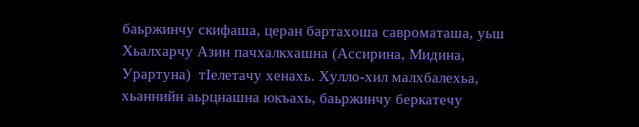баьржинчу скифаша, церан бартахоша савроматаша, уьш Хьалхарчу Азин пачхалкхашна (Ассирина, Мидина, Урартуна)  тIелетачу хенахь. Хулло-хил малхбалехьа, хьаннийн аьрцнашна юкъахь, баьржинчу беркатечу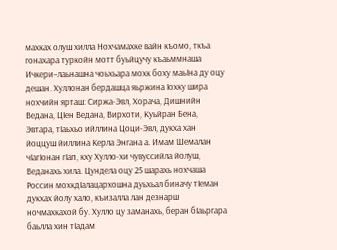махках олуш хилла Нохчамахке вайн къомо, ткъа гонахара туркойн мотт буьйцучу къаьммнаша Ичкери–лаьнашна чоьхьара мохк боху маьIна ду оцу дешан. Хуллонан бердашца яьржина Iохку шира нохчийн ярташ: Сиржа-Эвл, Хорача, Дишнийн Ведана, ЦIен Ведана, Вирхоти, Куьйран Бена, Эвтара, тIаьхьо ийллина Цоци-Эвл, дукха хан йоццуш йиллина Керла Энгана а. Имам Шемалан  чIагIонан гIап, кху Хулло-хи чувуссийла йолуш, Веданахь хила. Цундела оцу 25 шарахь нохчаша Россин мохкдIалацархошна дуьхьал биначу тIеман дукхах йолу хало, къизалла лан дезнарш ночмахкахой бу. Хулло цу заманахь, беран бIаьргара баьлла хин тIадам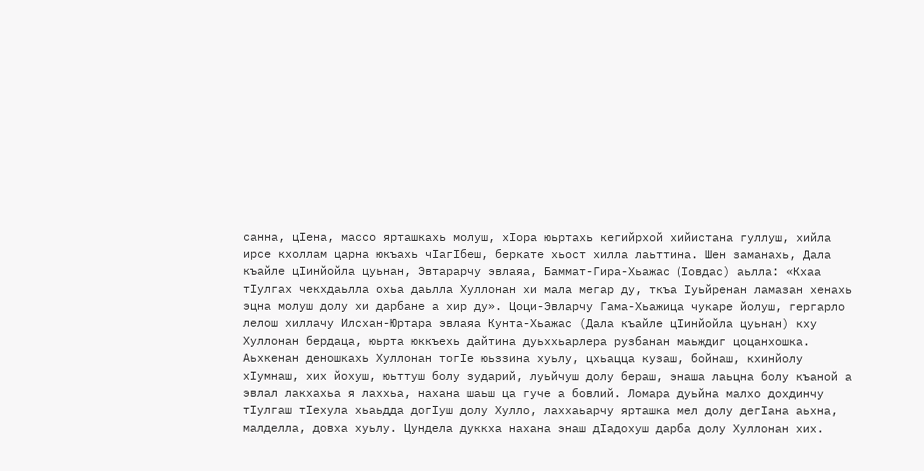санна, цIена, массо ярташкахь молуш, хIора юьртахь кегийрхой хийистана гуллуш, хийла ирсе кхоллам царна юкъахь чIагIбеш, беркате хьост хилла лаьттина. Шен заманахь, Дала къайле цIинйойла цуьнан, Эвтарарчу эвлаяа, Баммат-Гира-Хьажас (Iовдас) аьлла: «Кхаа тIулгах чекхдаьлла охьа даьлла Хуллонан хи мала мегар ду, ткъа Iуьйренан ламазан хенахь эцна молуш долу хи дарбане а хир ду». Цоци-Эвларчу Гама-Хьажица чукаре йолуш, гергарло лелош хиллачу Илсхан-Юртара эвлаяа Кунта-Хьажас (Дала къайле цIинйойла цуьнан) кху Хуллонан бердаца, юьрта юккъехь дайтина дуьххьарлера рузбанан маьждиг цоцанхошка. Аьхкенан деношкахь Хуллонан тогIе юьззина хуьлу, цхьацца кузаш, бойнаш, кхинйолу хIумнаш, хих йохуш, юьттуш болу зударий, луьйчуш долу бераш, энаша лаьцна болу къаной а эвлал лакхахьа я лаххьа, нахана шаьш ца гуче а бовлий. Ломара дуьйна малхо дохдинчу тIулгаш тIехула хьаьдда догIуш долу Хулло, лаххаьарчу ярташка мел долу дегIана аьхна, малделла, довха хуьлу. Цундела дуккха нахана энаш дIадохуш дарба долу Хуллонан хих.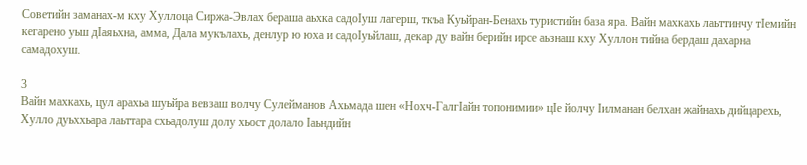Советийн заманах-м кху Хуллоца Сиржа-Эвлах бераша аьхка садоIуш лагерш, ткъа Куьйран-Бенахь туристийн база яра. Вайн махкахь лаьттинчу тIемийн кегарено уьш дIаяьхна, амма, Дала мукълахь, денлур ю юха и садоIуьйлаш, декар ду вайн берийн ирсе аьзнаш кху Хуллон тийна бердаш дахарна самадохуш.

3
Вайн махкахь, цул арахьа шуьйра вевзаш волчу Сулейманов Ахьмада шен «Нохч-ГалгIайн топонимии» цIе йолчу Iилманан белхан жайнахь дийцарехь, Хулло дуьххьара лаьттара схьадолуш долу хьост долало Iаьндийн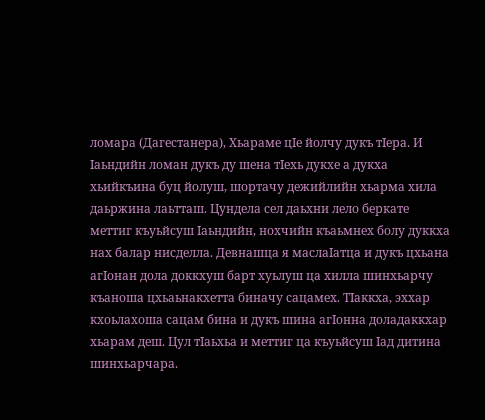ломара (Дагестанера), Хьараме цIе йолчу дукъ тIера. И Iаьндийн ломан дукъ ду шена тIехь дукхе а дукха хьийкъина буц йолуш, шортачу дежийлийн хьарма хила даьржина лаьтташ. Цундела сел даьхни лело беркате меттиг къуьйсуш Iаьндийн, нохчийн къаьмнех болу дуккха нах балар нисделла. Девнашца я маслаIатца и дукъ цхьана агIонан дола доккхуш барт хуьлуш ца хилла шинхьарчу къаноша цхьаьнакхетта биначу сацамех. ТIаккха, эххар кхоьлахоша сацам бина и дукъ шина агIонна доладаккхар хьарам деш. Цул тIаьхьа и меттиг ца къуьйсуш Iад дитина шинхьарчара.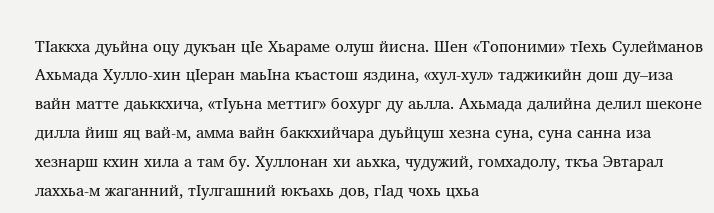ТIаккха дуьйна оцу дукъан цIе Хьараме олуш йисна. Шен «Топоними» тIехь Сулейманов Ахьмада Хулло-хин цIеран маьIна къастош яздина, «хул-хул» таджикийн дош ду–иза вайн матте даьккхича, «тIуьна меттиг» бохург ду аьлла. Ахьмада далийна делил шеконе дилла йиш яц вай-м, амма вайн баккхийчара дуьйцуш хезна суна, суна санна иза хезнарш кхин хила а там бу. Хуллонан хи аьхка, чудужий, гомхадолу, ткъа Эвтарал лаххьа-м жаганний, тIулгашний юкъахь дов, гIад чохь цхьа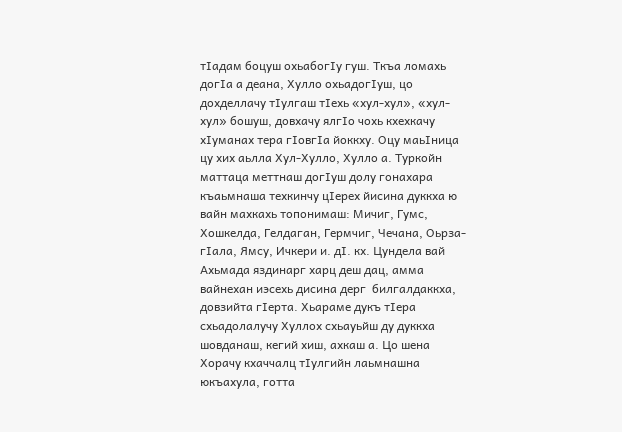тIадам боцуш охьабогIу гуш. Ткъа ломахь догIа а деана, Хулло охьадогIуш, цо дохделлачу тIулгаш тIехь «хул-хул», «хул-хул» бошуш, довхачу ялгIо чохь кхехкачу хIуманах тера гIовгIа йоккху. Оцу маьIница цу хих аьлла Хул-Хулло, Хулло а. Туркойн маттаца меттнаш догIуш долу гонахара къаьмнаша техкинчу цIерех йисина дуккха ю вайн махкахь топонимаш: Мичиг, Гумс, Хошкелда, Гелдаган, Гермчиг, Чечана, Оьрза-гIала, Ямсу, Ичкери и. дI. кх. Цундела вай Ахьмада яздинарг харц деш дац, амма вайнехан иэсехь дисина дерг  билгалдаккха, довзийта гIерта. Хьараме дукъ тIера схьадолалучу Хуллох схьауьйш ду дуккха шовданаш, кегий хиш, ахкаш а. Цо шена Хорачу кхаччалц тIулгийн лаьмнашна юкъахула, готта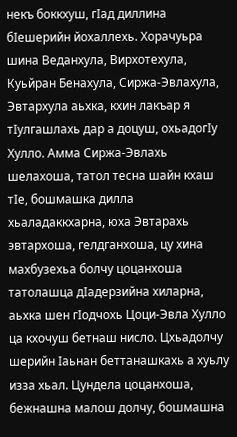некъ боккхуш, гIад диллина бIешерийн йохаллехь. Хорачуьра шина Веданхула, Вирхотехула, Куьйран Бенахула, Сиржа-Эвлахула, Эвтархула аьхка, кхин лакъар я тIулгашлахь дар а доцуш, охьадогIу Хулло. Амма Сиржа-Эвлахь шелахоша, татол тесна шайн кхаш тIе, бошмашка дилла хьаладаккхарна, юха Эвтарахь эвтархоша, гелдганхоша, цу хина махбузехьа болчу цоцанхоша татолашца дIадерзийна хиларна, аьхка шен гIодчохь Цоци-Эвла Хулло ца кхочуш бетнаш нисло. Цхьадолчу шерийн Iаьнан беттанашкахь а хуьлу изза хьал. Цундела цоцанхоша, бежнашна малош долчу, бошмашна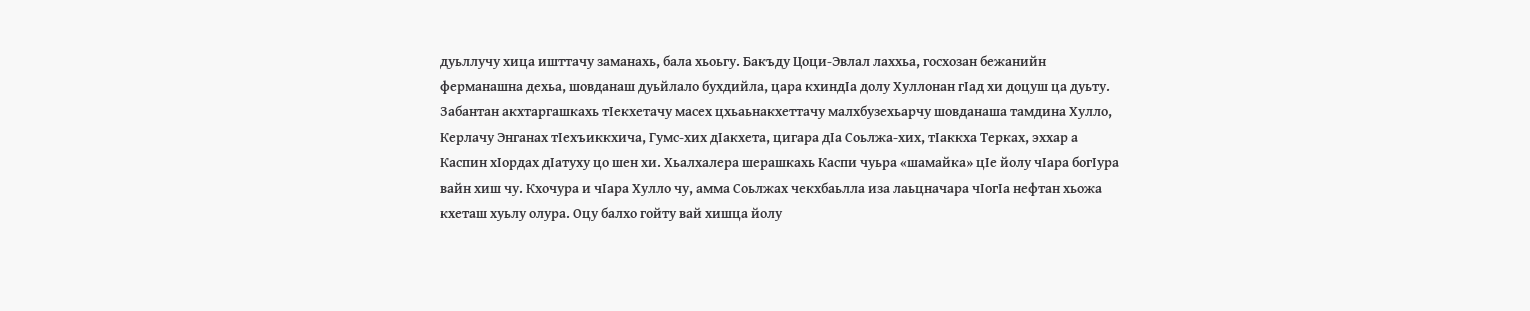дуьллучу хица ишттачу заманахь, бала хьоьгу. Бакъду Цоци-Эвлал лаххьа, госхозан бежанийн ферманашна дехьа, шовданаш дуьйлало бухдийла, цара кхиндIа долу Хуллонан гIад хи доцуш ца дуьту. Забантан акхтаргашкахь тIекхетачу масех цхьаьнакхеттачу малхбузехьарчу шовданаша тамдина Хулло, Керлачу Энганах тIехъиккхича, Гумс-хих дIакхета, цигара дIа Соьлжа-хих, тIаккха Терках, эххар а Каспин хIордах дIатуху цо шен хи. Хьалхалера шерашкахь Каспи чуьра «шамайка» цIе йолу чIара богIура вайн хиш чу. Кхочура и чIара Хулло чу, амма Соьлжах чекхбаьлла иза лаьцначара чIогIа нефтан хьожа кхеташ хуьлу олура. Оцу балхо гойту вай хишца йолу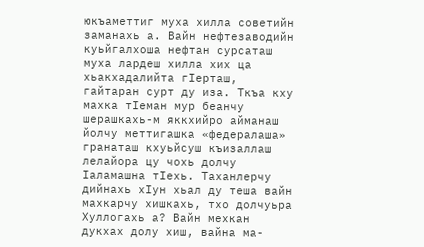юкъаметтиг муха хилла советийн заманахь а. Вайн нефтезаводийн куьйгалхоша нефтан сурсаташ муха лардеш хилла хих ца хьакхадалийта гIерташ, гайтаран сурт ду иза. Ткъа кху махка тIеман мур беанчу шерашкахь-м яккхийро айманаш йолчу меттигашка «федералаша» гранаташ кхуьйсуш къизаллаш лелайора цу чохь долчу Iаламашна тIехь. Таханлерчу дийнахь хIун хьал ду теша вайн махкарчу хишкахь, тхо долчуьра Хуллогахь а? Вайн мехкан дукхах долу хиш, вайна ма-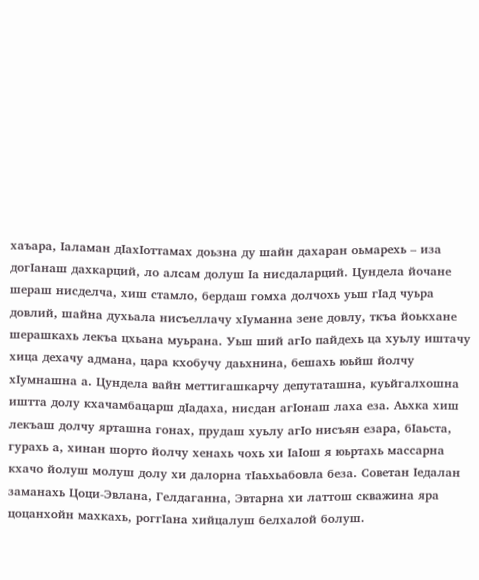хаъара, Iаламан дIахIоттамах доьзна ду шайн дахаран оьмарехь – иза догIанаш дахкарций, ло алсам долуш Iа нисдаларций. Цундела йочане шераш нисделча, хиш стамло, бердаш гомха долчохь уьш гIад чуьра  довлий, шайна духьала нисъеллачу хIуманна зене довлу, ткъа йоькхане шерашкахь лекъа цхьана муьрана. Уьш ший агIо пайдехь ца хуьлу иштачу хица дехачу адмана, цара кхобучу даьхнина, бешахь юьйш йолчу хIумнашна а. Цундела вайн меттигашкарчу депутаташна, куьйгалхошна иштта долу кхачамбацарш дIадаха, нисдан агIонаш лаха еза. Аьхка хиш лекъаш долчу ярташна гонах, прудаш хуьлу агIо нисъян езара, бIаьста, гурахь а, хинан шорто йолчу хенахь чохь хи IаIош я юьртахь массарна кхачо йолуш молуш долу хи далорна тIаьхьабовла беза. Советан Iедалан заманахь Цоци-Эвлана, Гелдаганна, Эвтарна хи латтош скважина яра цоцанхойн махкахь, роггIана хийцалуш белхалой болуш.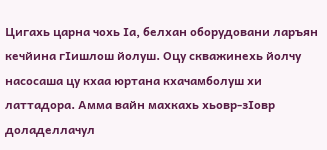Цигахь царна чохь Iа, белхан оборудовани ларъян кечйина гIишлош йолуш. Оцу скважинехь йолчу насосаша цу кхаа юртана кхачамболуш хи латтадора. Амма вайн махкахь хьовр-зIовр доладеллачул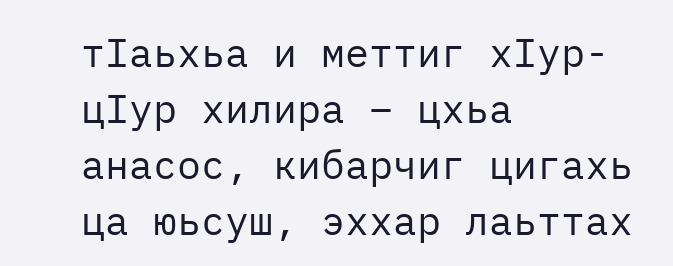тIаьхьа и меттиг хIур-цIур хилира – цхьа анасос, кибарчиг цигахь ца юьсуш, эххар лаьттах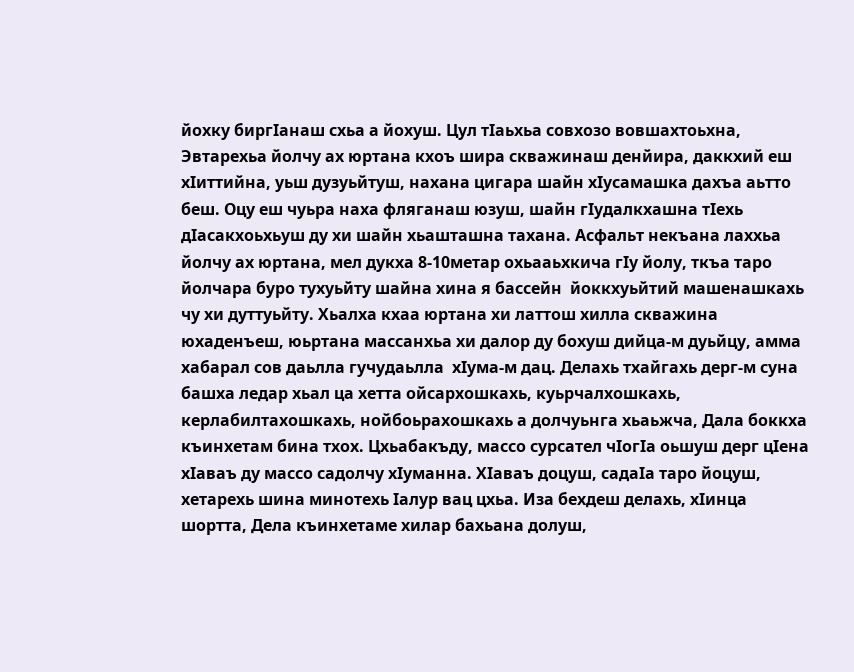йохку биргIанаш схьа а йохуш. Цул тIаьхьа совхозо вовшахтоьхна, Эвтарехьа йолчу ах юртана кхоъ шира скважинаш денйира, даккхий еш хIиттийна, уьш дузуьйтуш, нахана цигара шайн хIусамашка дахъа аьтто беш. Оцу еш чуьра наха фляганаш юзуш, шайн гIудалкхашна тIехь дIасакхоьхьуш ду хи шайн хьашташна тахана. Асфальт некъана лаххьа йолчу ах юртана, мел дукха 8-10метар охьааьхкича гIу йолу, ткъа таро йолчара буро тухуьйту шайна хина я бассейн  йоккхуьйтий машенашкахь чу хи дуттуьйту. Хьалха кхаа юртана хи латтош хилла скважина юхаденъеш, юьртана массанхьа хи далор ду бохуш дийца-м дуьйцу, амма хабарал сов даьлла гучудаьлла  хIума-м дац. Делахь тхайгахь дерг-м суна башха ледар хьал ца хетта ойсархошкахь, куьрчалхошкахь, керлабилтахошкахь, нойбоьрахошкахь а долчуьнга хьаьжча, Дала боккха къинхетам бина тхох. Цхьабакъду, массо сурсател чIогIа оьшуш дерг цIена хIаваъ ду массо садолчу хIуманна. ХIаваъ доцуш, садаIа таро йоцуш, хетарехь шина минотехь Iалур вац цхьа. Иза бехдеш делахь, хIинца шортта, Дела къинхетаме хилар бахьана долуш,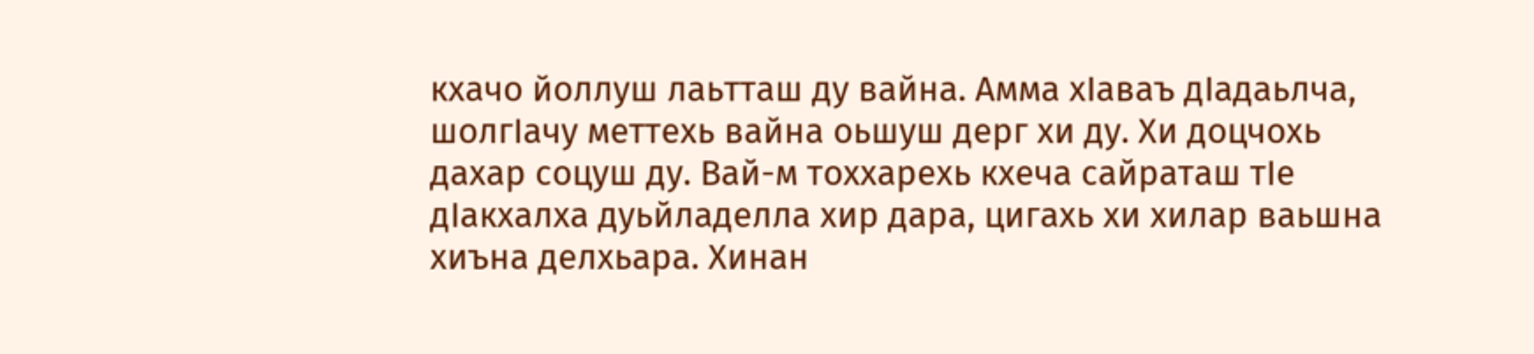кхачо йоллуш лаьтташ ду вайна. Амма хIаваъ дIадаьлча, шолгIачу меттехь вайна оьшуш дерг хи ду. Хи доцчохь дахар соцуш ду. Вай-м тоххарехь кхеча сайраташ тIе дIакхалха дуьйладелла хир дара, цигахь хи хилар ваьшна хиъна делхьара. Хинан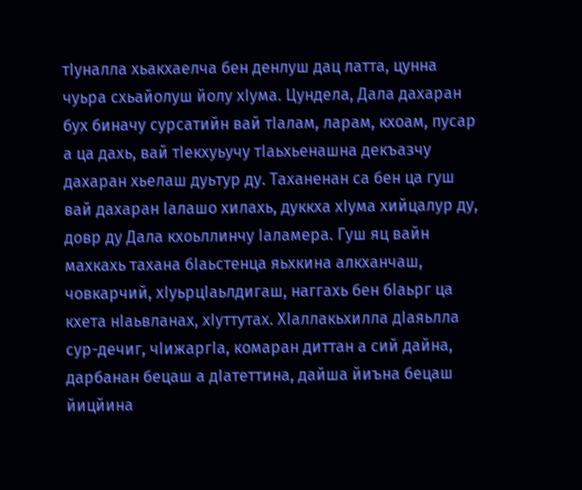тIуналла хьакхаелча бен денлуш дац латта, цунна чуьра схьайолуш йолу хIума. Цундела, Дала дахаран бух биначу сурсатийн вай тIалам, ларам, кхоам, пусар а ца дахь, вай тIекхуьучу тIаьхьенашна декъазчу дахаран хьелаш дуьтур ду. Таханенан са бен ца гуш вай дахаран Iалашо хилахь, дуккха хIума хийцалур ду, довр ду Дала кхоьллинчу Iаламера. Гуш яц вайн махкахь тахана бIаьстенца яьхкина алкханчаш, човкарчий, хIуьрцIаьлдигаш, наггахь бен бIаьрг ца кхета нIаьвланах, хIуттутах. ХIаллакьхилла дIаяьлла сур-дечиг, чIижаргIа, комаран диттан а сий дайна, дарбанан бецаш а дIатеттина, дайша йиъна бецаш йицйина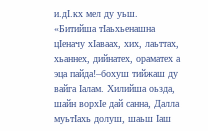и.дI.кх мел ду уьш.
«Битийша тIаьхьенашна цIеначу хIаваах, хих, лаьттах, хьаннех, дийнатех, ораматех а эца пайда!–бохуш тийжаш ду вайга Iалам. Хилийша оьзда, шайн ворхIе дай санна, Далла муьтIахь долуш, шаьш Iаш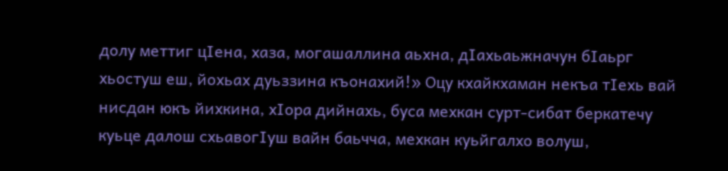долу меттиг цIена, хаза, могашаллина аьхна, дIахьаьжначун бIаьрг хьостуш еш, йохьах дуьззина къонахий!» Оцу кхайкхаман некъа тIехь вай нисдан юкъ йихкина, хIора дийнахь, буса мехкан сурт-сибат беркатечу куьце далош схьавогIуш вайн баьчча, мехкан куьйгалхо волуш,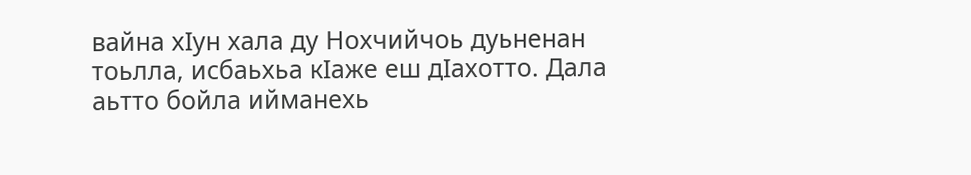вайна хIун хала ду Нохчийчоь дуьненан тоьлла, исбаьхьа кIаже еш дIахотто. Дала аьтто бойла ийманехь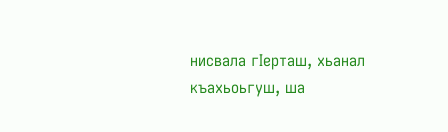нисвала гIерташ, хьанал къахьоьгуш, ша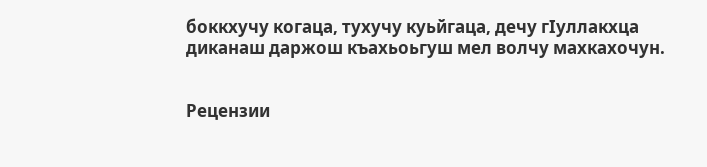боккхучу когаца, тухучу куьйгаца, дечу гIуллакхца диканаш даржош къахьоьгуш мел волчу махкахочун.


Рецензии